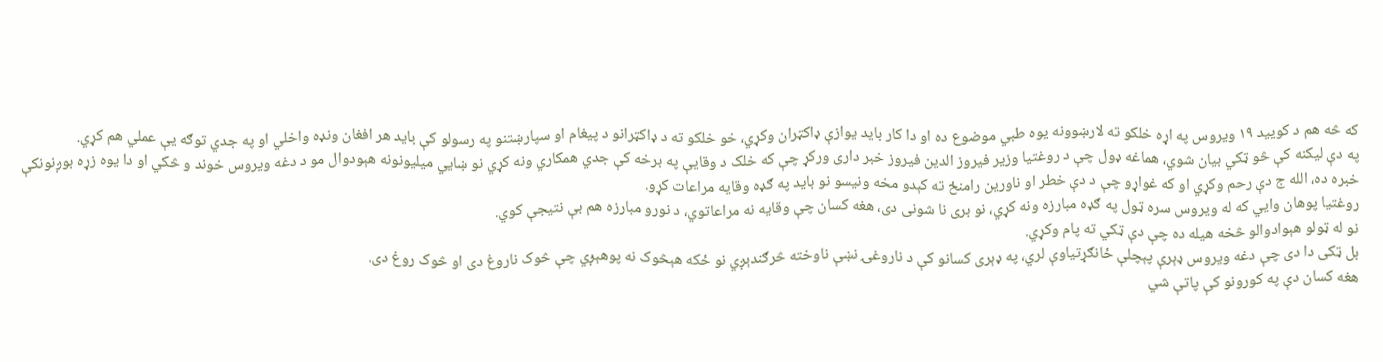که څه هم د کوييد ۱۹ ويروس په اړه خلکو ته لارښوونه يوه طبي موضوع ده او دا کار بايد يوازې ډاکټران وکړي، خو خلکو ته د ډاکټرانو د پيغام او سپارښتنو په رسولو کې بايد هر افغان ونډه واخلي او په جدي توګه يې عملي هم کړي.
په دې ليکنه کې څو ټکي بيان شوي، هماغه ډول چې د روغتيا وزير فيروز الدين فيروز خبر داری ورکړ چې که خلک د وقايې په برخه کې جدي همکاري ونه کړي نو ښايي ميليونونه هېودوال مو د دغه ويروس خوند و څکي او دا يوه زړه بوږنونکې خبره ده، الله ج دې رحم وکړي او که غواړو چې د دې خطر او ناورين رامنځ ته کېدو مخه ونيسو نو بايد په ګډه وقايه مراعات کړو.
روغتيا پوهان وايي که له ويروس سره ټول په ګډه مبارزه ونه کړي، نو بری نا شونی دی، هغه کسان چې وقايه نه مراعاتوي، د نورو مبارزه هم بې نتيجې کوي.
نو له ټولو هېوادوالو څخه هيله ده چې دې ټکي ته پام وکړي.
بل ټکی دا دی چې دغه ويروس ډېرې پېچلې ځانګړتياوې لري، په ډېری کسانو کې د ناروغۍ نښې ناوخته څرګندېږي نو ځکه هېڅوک نه پوهېږي چې څوک ناروغ دی او څوک روغ دی.
هغه کسان دې په کورونو کې پاتې شي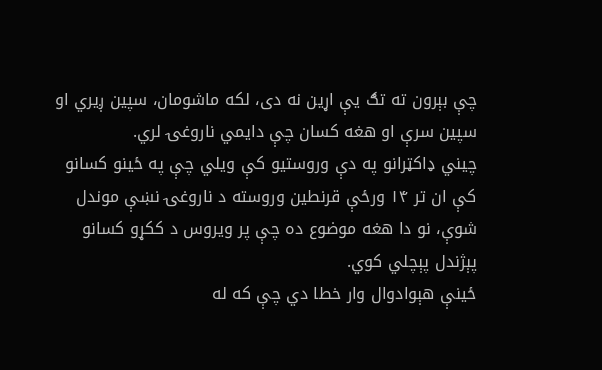چې بېرون ته تګ يې اړين نه دی، لکه ماشومان، سپين ږيري او سپين سرې او هغه کسان چې دايمي ناروغۍ لري.
چيني ډاکټرانو په دې وروستيو کې ويلي چې په ځينو کسانو کې ان تر ۱۴ ورځې قرنطين وروسته د ناروغۍ نښې موندل شوې، نو دا هغه موضوع ده چې پر ويروس د ککړو کسانو پېژندل پېچلي کوي.
ځينې هېوادوال وار خطا دي چې که له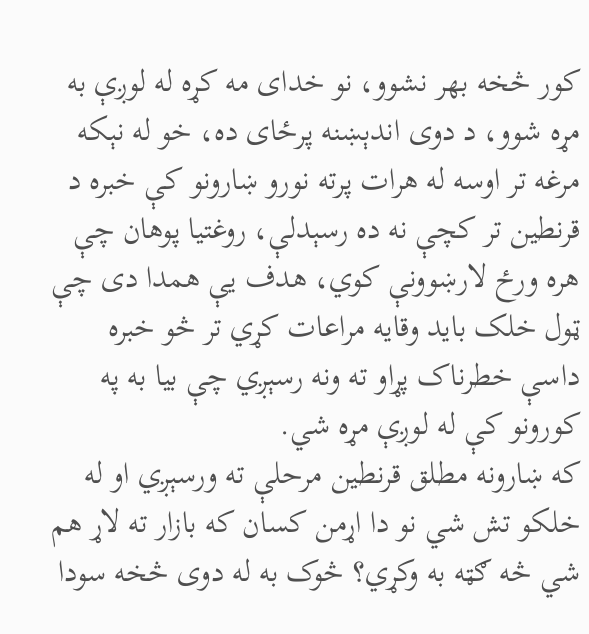کور څخه بهر نشوو، نو خدای مه کړه له لوږې به مړه شوو، د دوی اندېښنه پرځای ده، خو له نېکه مرغه تر اوسه له هرات پرته نورو ښارونو کې خبره د قرنطين تر کچې نه ده رسېدلې، روغتيا پوهان چې هره ورځ لارښوونې کوي، هدف يې همدا دی چې ټول خلک بايد وقايه مراعات کړي تر څو خبره داسې خطرناک پړاو ته ونه رسېږي چې بيا به په کورونو کې له لوږې مړه شي.
که ښارونه مطلق قرنطين مرحلې ته ورسېږي او له خلکو تش شي نو دا اړمن کسان که بازار ته لاړ هم شي څه ګټه به وکړي؟ څوک به له دوی څخه سودا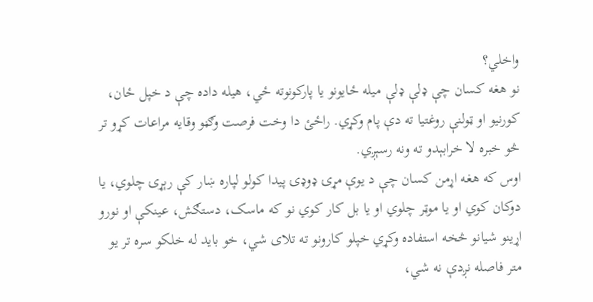واخلي؟
نو هغه کسان چې ډلې ډلې ميله ځايونو يا پارکونوته ځي، هيله داده چې د خپل ځان، کورنيو او ټولنې روغتيا ته دې پام وکړي. راځئ دا وخت فرصت وګڼو وقايه مراعات کړو تر څو خبره لا خرابېدو ته ونه رسېږي.
اوس که هغه اړمن کسان چې د يوې مړۍ ډوډۍ پيدا کولو لپاره ښار کې رېړۍ چلوي، يا دوکان کوي او يا موټر چلوي او يا بل کار کوي نو که ماسک، دستګش، عينکې او نورو اړينو شيانو څخه استفاده وکړي خپلو کارونو ته تلای شي، خو بايد له خلکو سره تر يو متر فاصله نږدې نه شي،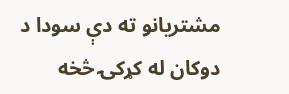مشتريانو ته دې سودا د دوکان له کړکۍ څخه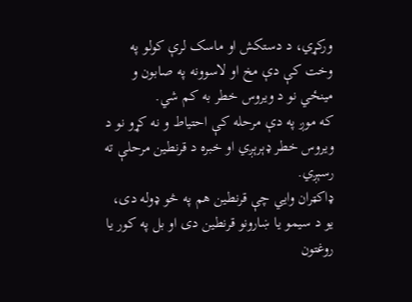ورکړي، د دستکش او ماسک لرې کولو په وخت کې دې مخ او لاسوونه په صابون و مينځي نو د ويروس خطر به کم شي.
که موږ په دې مرحله کې احتياط و نه کړو نو د ويروس خطر ډېرېږي او خبره د قرنطين مرحلې ته رسېږي.
ډاکټران وايي چې قرنطين هم په څو ډوله دی، يو د سيمو يا ښارونو قرنطين دی او بل په کور يا روغتون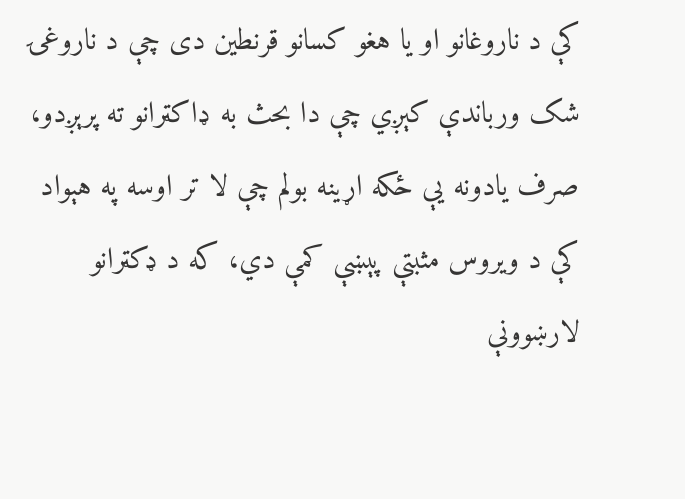کې د ناروغانو او يا هغو کسانو قرنطين دی چې د ناروغۍ شک ورباندې کېږي چې دا بحث به ډاکټرانو ته پرېږدو، صرف يادونه يې ځکه اړينه بولم چې لا تر اوسه په هېواد کې د ويروس مثبتې پېښې کمې دي، که د ډکټرانو لارښوونې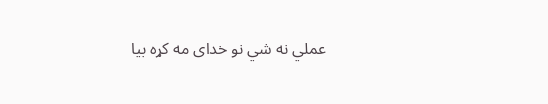عملي نه شي نو خدای مه کړه بيا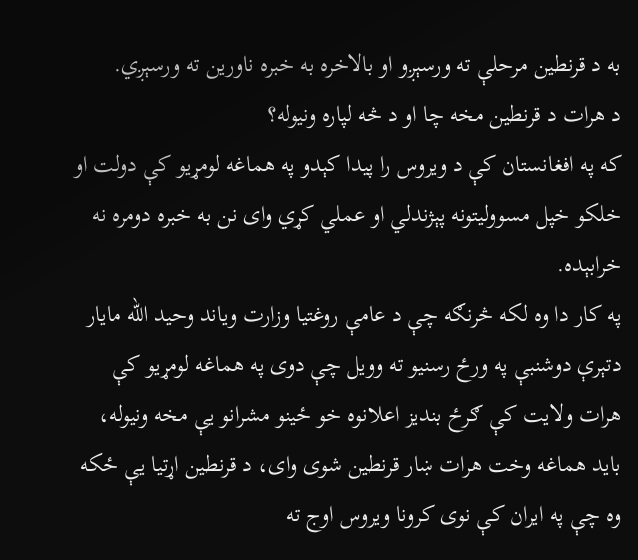به د قرنطين مرحلې ته ورسېږو او بالاخره به خبره ناورين ته ورسېږي.
د هرات د قرنطين مخه چا او د څه لپاره ونيوله؟
که په افغانستان کې د ويروس را پيدا کېدو په هماغه لومړيو کې دولت او خلکو خپل مسووليتونه پېژندلي او عملي کړي وای نن به خبره دومره نه خرابېده.
په کار دا وه لکه څرنګه چې د عامې روغتيا وزارت وياند وحيد الله مايار دتېرې دوشنبې په ورځ رسنيو ته وويل چې دوی په هماغه لومړيو کې هرات ولايت کې ګرځ بنديز اعلانوه خو ځينو مشرانو يې مخه ونيوله، بايد هماغه وخت هرات ښار قرنطين شوی وای، د قرنطين اړتيا يې ځکه وه چې په ايران کې نوی کرونا ويروس اوج ته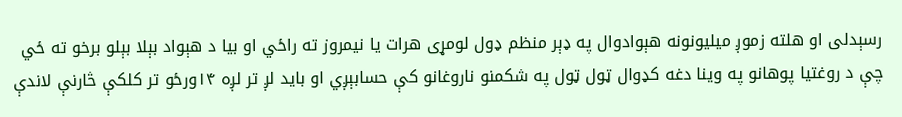رسېدلی او هلته زموږ ميليونونه هېوادوال په ډېر منظم ډول لومړی هرات يا نيمروز ته راځي او بيا د هېواد بېلا بېلو برخو ته ځي چې د روغتيا پوهانو په وينا دغه کډوال ټول ټول په شکمنو ناروغانو کې حسابېږي او بايد لږ تر لږه ۱۴ورځو تر کلکې څارنې لاندې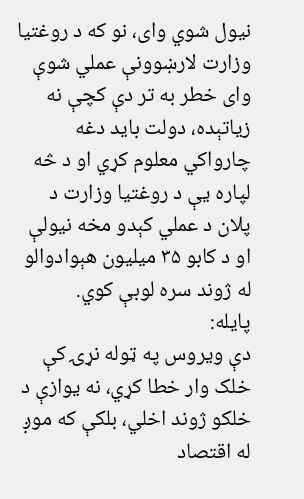نیول شوي وای، نو که د روغتيا وزارت لارښوونې عملي شوې وای خطر به تر دې کچې نه زياتېده، دولت بايد دغه چارواکي معلوم کړي او د څه لپاره يې د روغتيا وزارت د پلان د عملي کېدو مخه نيولې او د کابو ۳۵ ميليون هېوادوالو له ژوند سره لوبې کوي.
پايله:
دې ويروس په ټوله نړۍ کې خلک وار خطا کړي، نه يوازې د خلکو ژوند اخلي، بلکې که موږ له اقتصاد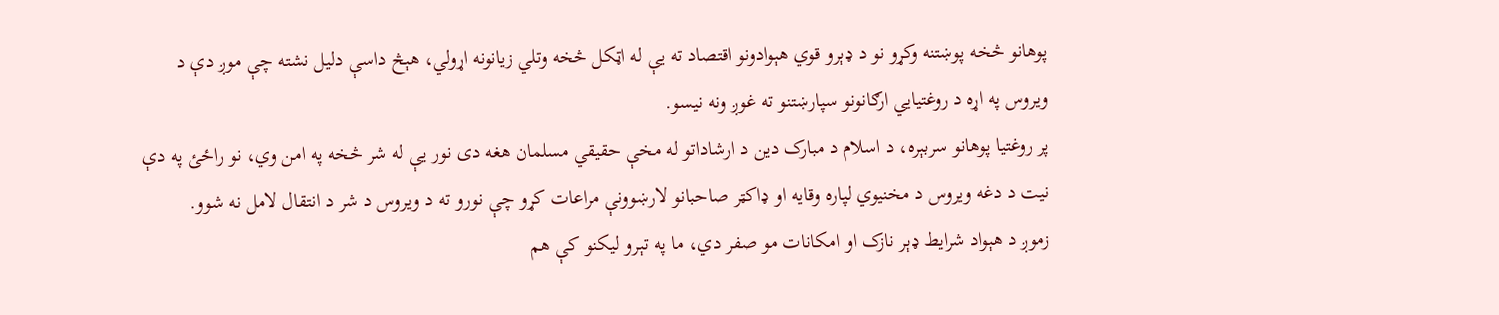پوهانو څخه پوښتنه وکړو نو د ډېرو قوي هېوادونو اقتصاد ته يې له اټکل څخه وتلي زيانونه اړولي، هېڅ داسې دليل نشته چې موږ دې د ويروس په اړه د روغتيايي ارګانونو سپارښتنو ته غوږ ونه نيسو.
پر روغتيا پوهانو سربېره، د اسلام د مبارک دين د ارشاداتو له مخې حقيقي مسلمان هغه دی نور يې له شر څخه په امن وي، نو راځئ په دې نيت د دغه ويروس د مخنيوي لپاره وقايه او ډاکټر صاحبانو لارښوونې مراعات کړو چې نورو ته د ويروس د شر د انتقال لامل نه شوو.
زموږ د هېواد شرايط ډېر نازک او امکانات مو صفر دي، ما په تېرو ليکنو کې هم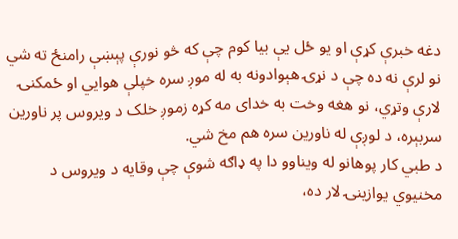دغه خبرې کړې او يو ځل يې بيا کوم چې که څو نورې پېښې رامنځ ته شي نو لرې نه ده چې د نړۍ هېوادونه به له موږ سره خپلې هوايي او ځمکنۍ لارې وتړي، نو هغه وخت به خدای مه کړه زموږ خلک د ويروس پر ناورين سربېره، د لوږې له ناورين سره هم مخ شي.
د طبي کار پوهانو له ويناوو دا په ډاګه شوې چې وقايه د ويروس د مخنيوي يوازينۍ لار ده،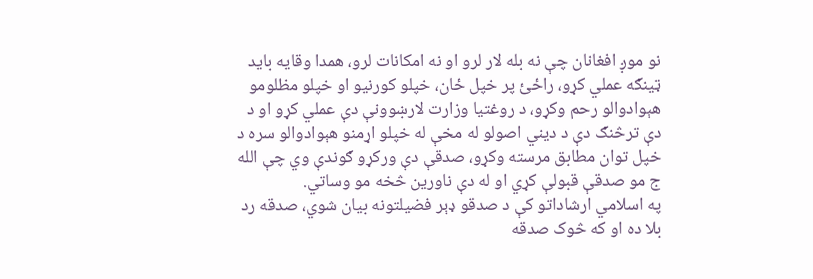نو موږ افغانان چې نه بله لار لرو او نه امکانات لرو، همدا وقايه بايد ټينګه عملي کړو، راځئ پر خپل ځان، خپلو کورنيو او خپلو مظلومو هېوادوالو رحم وکړو، د روغتيا وزارت لارښوونې دې عملي کړو او د دې ترڅنګ دې د ديني اصولو له مخې له خپلو اړمنو هېوادوالو سره د خپل توان مطابق مرسته وکړو، صدقې دې ورکړو ګوندې وي چې الله ج مو صدقې قبولې کړي او له دې ناورين څخه مو وساتي.
په اسلامي ارشاداتو کې د صدقو ډېر فضيلتونه بيان شوي، صدقه رد بلا ده او که څوک صدقه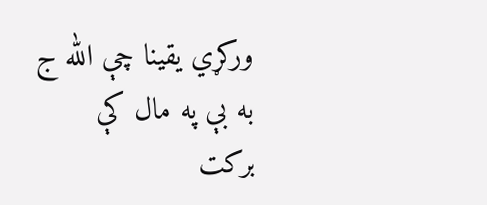ورکړي يقينا چې الله ج به بې په مال کې برکت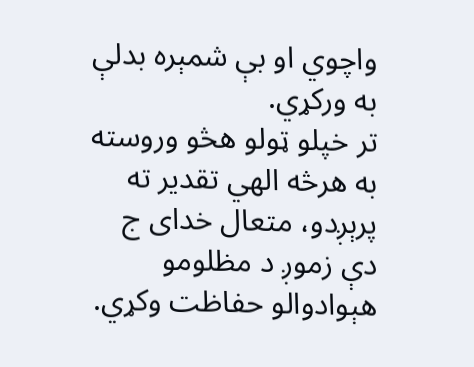واچوي او بې شمېره بدلې به ورکړي.
تر خپلو ټولو هڅو وروسته به هرڅه الهي تقدير ته پرېږدو، متعال خدای ج دې زموږ د مظلومو هېوادوالو حفاظت وکړي.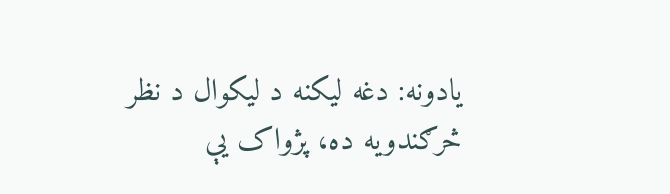يادونه: دغه ليکنه د ليکوال د نظر څرګندويه ده، پژواک يې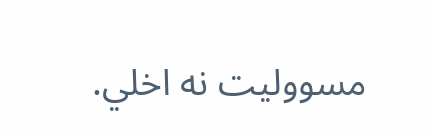مسووليت نه اخلي.